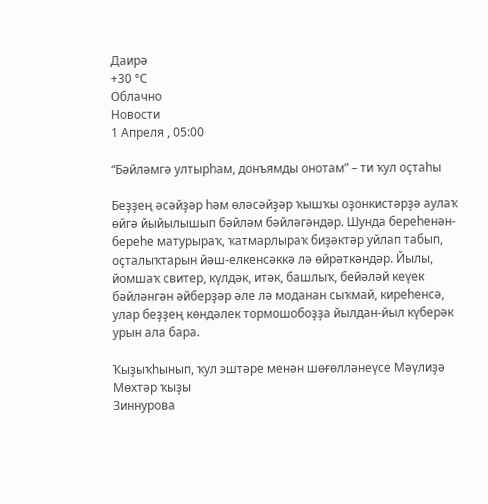Даирә
+30 °С
Облачно
Новости
1 Апреля , 05:00

“Бәйләмгә ултырһам, донъямды онотам” – ти ҡул оҫтаһы

Беҙҙең әсәйҙәр һәм өләсәйҙәр ҡышҡы оҙонкистәрҙә аулаҡ өйгә йыйылышып бәйләм бәйләгәндәр. Шунда береһенән-береһе матурыраҡ, ҡатмарлыраҡ биҙәктәр уйлап табып, оҫталыҡтарын йәш-елкенсәккә лә өйрәткәндәр. Йылы, йомшаҡ свитер, күлдәк, итәк, башлыҡ, бейәләй кеүек бәйләнгән әйберҙәр әле лә моданан сыҡмай, киреһенсә, улар беҙҙең көндәлек тормошобоҙҙа йылдан-йыл күберәк урын ала бара.

Ҡыҙыҡһынып, ҡул эштәре менән шөғөлләнеүсе Мәүлиҙә Мөхтәр ҡыҙы
Зиннурова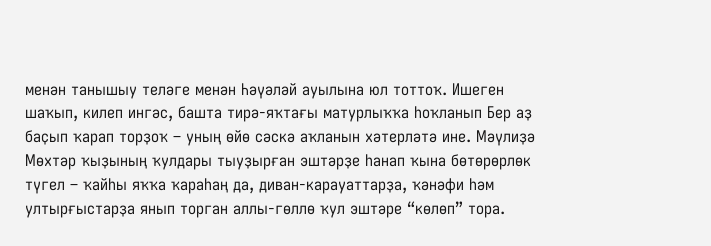менән танышыу теләге менән Һәүәләй ауылына юл тоттоҡ. Ишеген шаҡып, килеп ингәс, башта тирә-яҡтағы матурлыҡҡа һоҡланып Бер аҙ баҫып ҡарап торҙоҡ – уның өйө сәскә аҡланын хәтерләтә ине. Мәүлиҙә Мөхтәр ҡыҙының ҡулдары тыуҙырған эштәрҙе һанап ҡына бөтөрөрлөк түгел – ҡайһы яҡҡа ҡараһаң да, диван-карауаттарҙа, ҡәнәфи һәм ултырғыстарҙа янып торган аллы-гөллө ҡул эштәре “көлөп” тора.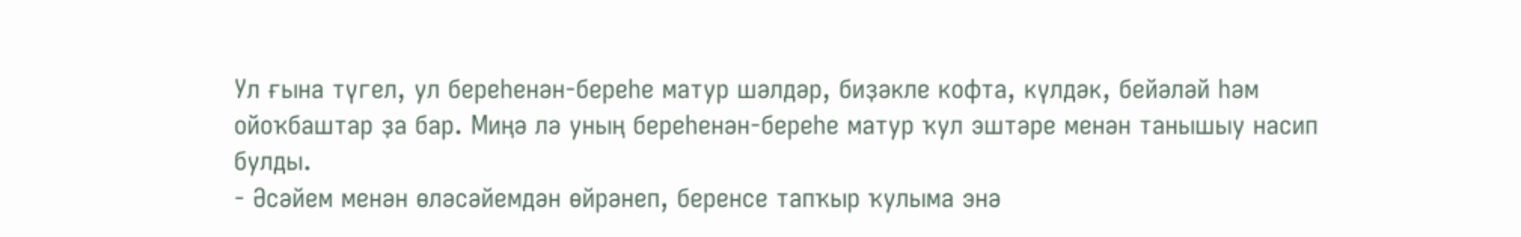Ул ғына түгел, ул береһенән-береһе матур шәлдәр, биҙәкле кофта, күлдәк, бейәләй һәм ойоҡбаштар ҙа бар. Миңә лә уның береһенән-береһе матур ҡул эштәре менән танышыу насип булды.
- Әсәйем менән өләсәйемдән өйрәнеп, беренсе тапҡыр ҡулыма энә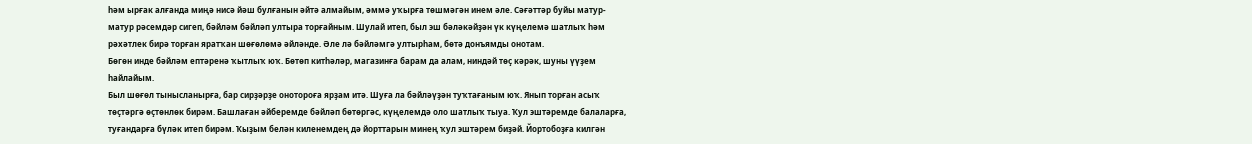һәм ырғак алғанда миңә нисә йәш булғанын әйтә алмайым, әммә уҡырға төшмәгән инем әле. Сәғәттәр буйы матур-матур рәсемдәр сигеп, бәйләм бәйләп ултыра торғайным. Шулай итеп, был эш бәләкәйҙән үк күңелемә шатлыҡ һәм рәхәтлек бирә торған яратҡан шөғөлөмә әйләнде. Әле лә бәйләмгә ултырһам, бөтә донъямды онотам.
Бөгөн инде бәйләм ептәренә ҡытлыҡ юҡ. Бөтөп китһәләр, магазинға барам да алам, ниндәй төҫ кәрәк, шуны үүҙем һайлайым.
Был шөғөл тынысланырға, бар сирҙәрҙе онотороға ярҙам итә. Шуға ла бәйләүҙән туҡтағаным юҡ. Янып торған асыҡ төҫтәргә өҫтөнлөк бирәм. Башлаған әйберемде бәйләп бөтөргәс, күңелемдә оло шатлыҡ тыуа. Ҡул эштәремде балаларға, туғандарға бүләк итеп бирәм. Ҡыҙым белән киленемдең дә йорттарын минең ҡул эштәрем биҙәй. Йортобоҙға килгән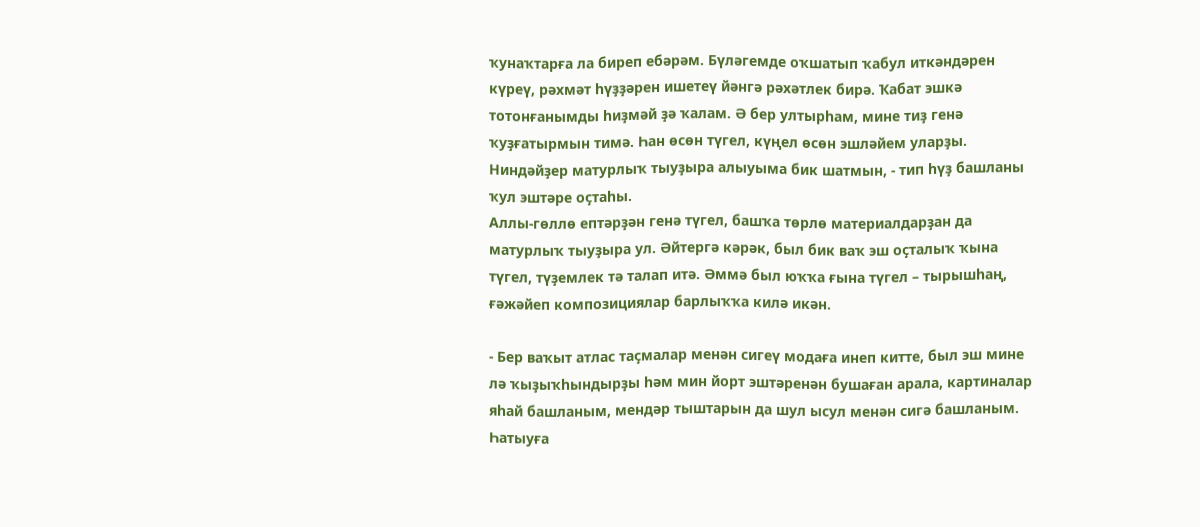ҡунаҡтарға ла биреп ебәрәм. Бүләгемде оҡшатып ҡабул иткәндәрен күреү, рәхмәт һүҙҙәрен ишетеү йәнгә рәхәтлек бирә. Ҡабат эшкә тотонғанымды һиҙмәй ҙә ҡалам. Ә бер ултырһам, мине тиҙ генә ҡуҙғатырмын тимә. Һан өсөн түгел, күңел өсөн эшләйем уларҙы. Ниндәйҙер матурлыҡ тыуҙыра алыуыма бик шатмын, - тип һүҙ башланы ҡул эштәре оҫтаһы.
Аллы-гөллө ептәрҙән генә түгел, башҡа төрлө материалдарҙан да матурлыҡ тыуҙыра ул. Әйтергә кәрәк, был бик ваҡ эш оҫталыҡ ҡына түгел, түҙемлек тә талап итә. Әммә был юҡҡа ғына түгел – тырышһаң, ғәжәйеп композициялар барлыҡҡа килә икән.

- Бер ваҡыт атлас таҫмалар менән сигеү модаға инеп китте, был эш мине лә ҡыҙыҡһындырҙы һәм мин йорт эштәренән бушаған арала, картиналар яһай башланым, мендәр тыштарын да шул ысул менән сигә башланым. Һатыуға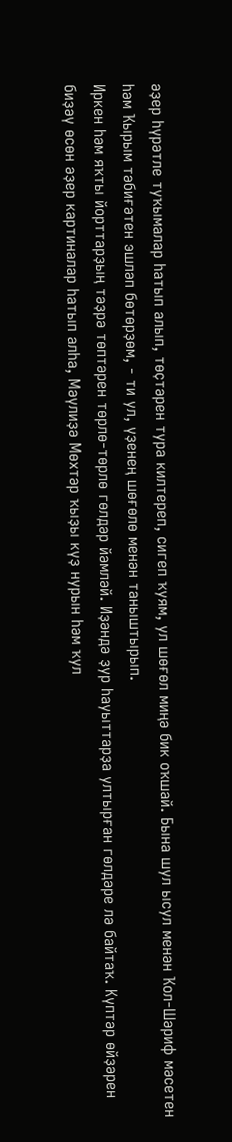әҙер һүрәтле туҡымалар һатып алып, төҫтәрен тура килтереп, сигеп ҡуям, ул шөғөл миңә бик оҡшай. Бына шул ысул менән Ҡол-Шәриф мәсетен һәм Ҡырым тәбиғәтен эшләп бөтөрҙөм, - ти ул, үҙенең шөғөлө менән таныштырып.
Иркен һәм яҡты йорттарҙың тәҙрә төптәрен төрлө-төрлө гөлдәр йәмләй. Иҙәндә ҙур һауыттарҙа ултырған гөлдәре лә байтаҡ. Күптәр өйҙәрен биҙәү өсөн әҙер картиналар һатып алһа, Мәүлиҙә Мөхтәр ҡыҙы күҙ нурын һәм ҡул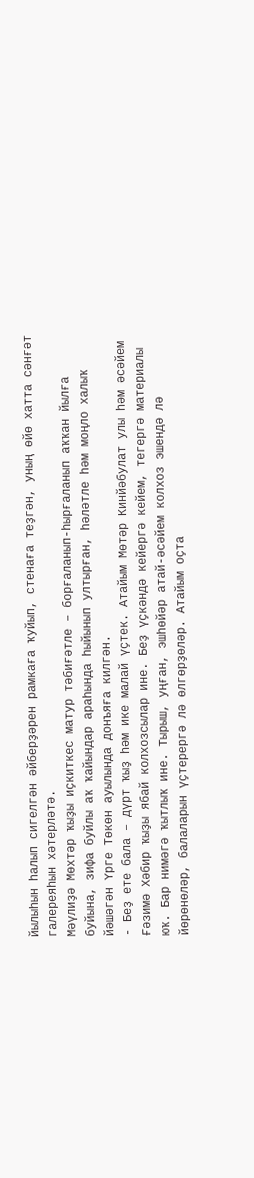йылыһын һалып сигелгән әйберҙәрен рамкаға ҡуйып, стенаға теҙгән, уның өйө хатта сәнғәт галереяһын хәтерләтә.
Мәүлиҙә Мөхтәр ҡыҙы иҫкиткес матур тәбиғәтле – борғаланып-һырғаланып аҡҡан йылға буйына, зифа буйлы аҡ ҡайындар араһында һыйынып ултырған, һәләтле һәм моңло халыҡ йәшәгән Үрге Төкөн ауылында донъяға килгән.
- Беҙ ете бала – дүрт ҡыҙ һәм ике малай үҫтек. Атайым Мөтәр Кинйәбулат улы һәм әсәйем Ғәзимә Хәбир ҡыҙы ябай колхозсылар ине. Беҙ үҫкәндә кейергә кейем, тегергә материалы юҡ. Бар нимәгә ҡытлыҡ ине. Тырыш, уңған, эшһөйәр атай-әсәйем колхоз эшендә лә йөрөнөләр, балаларын үҫтерергә лә өлгөрҙөләр. Атайым оҫта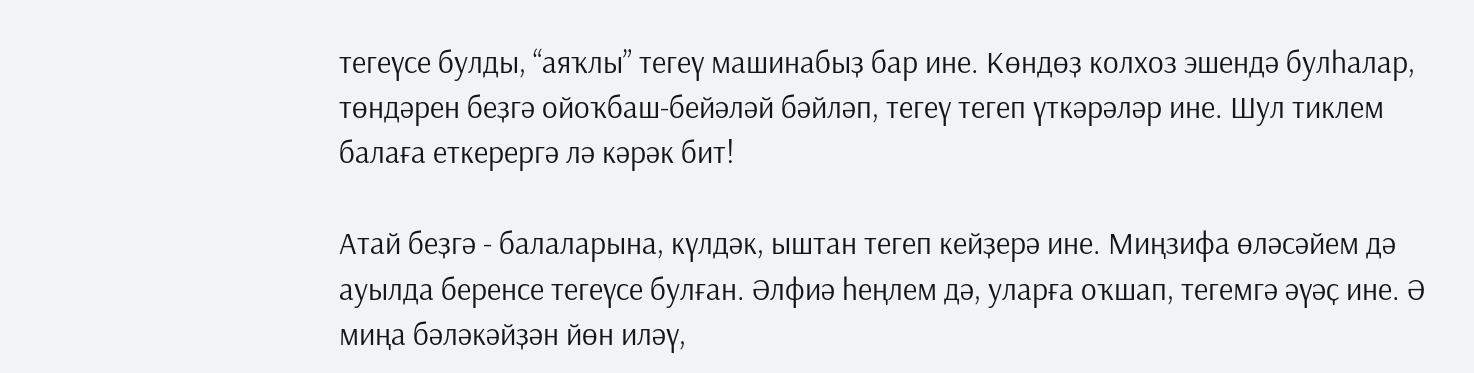тегеүсе булды, “аяҡлы” тегеү машинабыҙ бар ине. Көндөҙ колхоз эшендә булһалар, төндәрен беҙгә ойоҡбаш-бейәләй бәйләп, тегеү тегеп үткәрәләр ине. Шул тиклем балаға еткерергә лә кәрәк бит!

Атай беҙгә - балаларына, күлдәк, ыштан тегеп кейҙерә ине. Миңзифа өләсәйем дә ауылда беренсе тегеүсе булған. Әлфиә һеңлем дә, уларға оҡшап, тегемгә әүәҫ ине. Ә миңа бәләкәйҙән йөн иләү,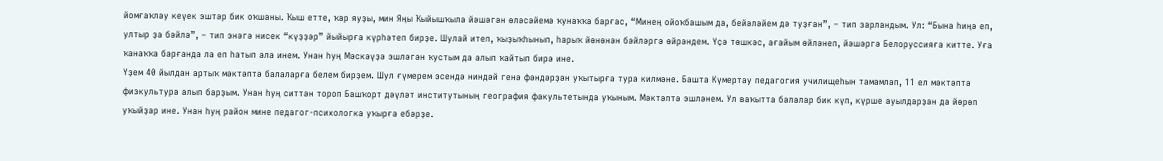йомғаҡлау кеүек эштәр бик оҡшаны. Ҡыш етте, ҡар яуҙы, мин Яңы Ҡыйышҡыла йәшәгән өләсәйемә ҡунаҡҡа барғас, “Минең ойоҡбашым да, бейәләйем дә туҙған”, – тип зарландым. Ул: “Бына һиңә еп, ултыр ҙа бәйлә”, – тип энәгә нисек “күҙҙәр” йыйырға күрһәтеп бирҙе. Шулай итеп, ҡыҙыҡһынып, һарыҡ йөнөнән бәйләргә өйрәндем. Үҫә төшкәс, ағайым өйләнеп, йәшәргә Белоруссияға китте. Уға ҡанаҡҡа барғанда ла еп һатып ала инем. Унан һуң Мәскәүҙә эшләгән ҡустым да алып ҡайтып бирә ине.
Үҙем 40 йылдан артыҡ мәктәптә балаларға белем бирҙем. Шул ғүмерем эсендә ниндәй генә фәндәрҙән уҡытырға тура килмәне. Башта Күмертау педагогия училищеһын тамамлап, 11 ел мәктәптә физкультура алып барҙым. Унан һуң ситтән тороп Башҡорт дәүләт институтының география факультетында уҡыным. Мәктәптә эшләнем. Ул ваҡытта балалар бик күп, күрше ауылдарҙан да йөрөп уҡыйҙар ине. Унан һуң район мине педагог-психологка уҡырға ебәрҙе.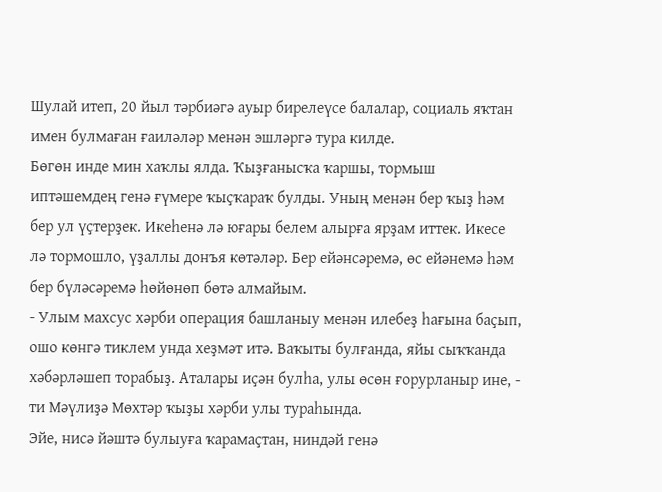Шулай итеп, 20 йыл тәрбиәгә ауыр бирелеүсе балалар, социаль яҡтан имен булмаған ғаиләләр менән эшләргә тура килде.
Бөгөн инде мин хаҡлы ялда. Ҡыҙғанысҡа ҡаршы, тормыш иптәшемдең генә ғүмере ҡыҫҡараҡ булды. Уның менән бер ҡыҙ һәм бер ул үҫтерҙек. Икеһенә лә юғары белем алырға ярҙам иттек. Икесе лә тормошло, үҙаллы донъя көтәләр. Бер ейәнсәремә, өс ейәнемә һәм бер бүләсәремә һөйөнөп бөтә алмайым.
- Улым махсус хәрби операция башланыу менән илебеҙ һағына баҫып, ошо көнгә тиклем унда хеҙмәт итә. Ваҡыты булғанда, яйы сыҡҡанда хәбәрләшеп торабыҙ. Аталары иҫән булһа, улы өсөн ғорурланыр ине, - ти Мәүлиҙә Мөхтәр ҡыҙы хәрби улы тураһында.
Эйе, нисә йәштә булыуға ҡарамаҫтан, ниндәй генә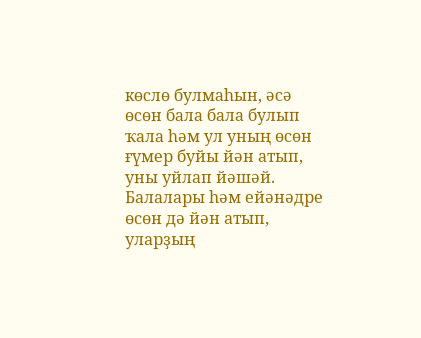көслө булмаһын, әсә өсөн бала бала булып ҡала һәм ул уның өсөн ғүмер буйы йән атып, уны уйлап йәшәй. Балалары һәм ейәнәдре өсөн дә йән атып, уларҙың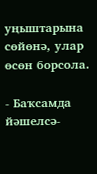уңыштарына сөйөнә, улар өсөн борсола.

- Баҡсамда йәшелсә-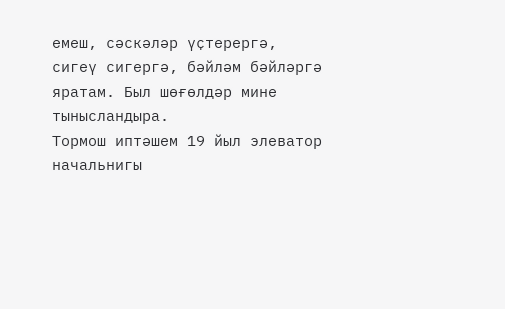емеш, сәскәләр үҫтерергә, сигеү сигергә, бәйләм бәйләргә яратам. Был шөғөлдәр мине тынысландыра.
Тормош иптәшем 19 йыл элеватор начальнигы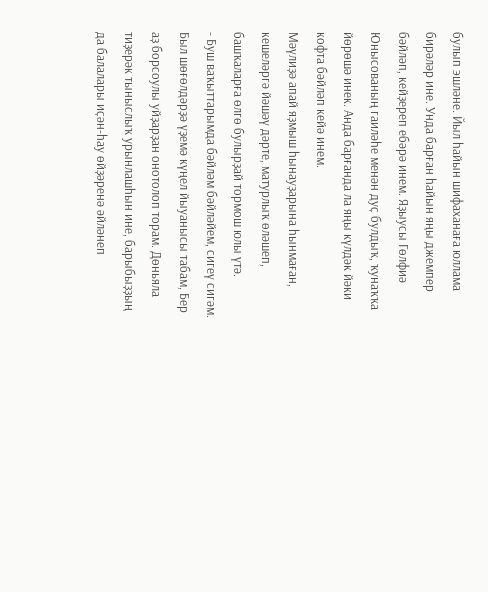булып эшләне. Йыл һайын шифаханаға юллама бирәләр ине. Унда барған һайын яңы джемпер бәйләп, кейҙереп ебәрә инем. Яҙыусы Гөлфиә Юнысованың гаиләһе менән дуҫ булдыҡ, ҡунаҡҡа йөрөшә инек. Анда барғанда ла яңы күлдәк йәки кофта бәйләп кейә инем.
Мәүлиҙә апай яҙмыш һынауҙарына һынмаған, кешеләргә йәшәү дәрте, матурлыҡ өләшеп, башҡаларға өлгө булырҙай тормош юлы үтә.
- Буш ваҡыттарымда бәйләм бәйләйем, сигеү сигәм. Был шөғөлдәрҙә үҙемә күңел йыуанысы табам, Бер аҙ борсоулы уйҙарҙан онотолоп торам. Дөньяла тиҙерәк тыныслыҡ урынлашһын ине, барыбыҙҙың да балалары иҫән-һау өйҙәренә әйләнеп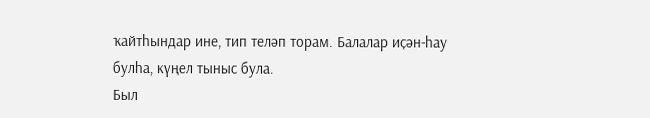ҡайтһындар ине, тип теләп торам. Балалар иҫән-һау булһа, күңел тыныс була.
Был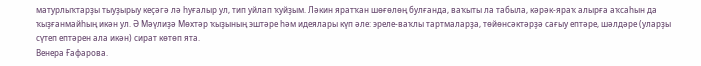матурлыҡтарҙы тыуҙырыу кеҫәгә лә һуғалыр ул, тип уйлап ҡуйҙым. Ләкин яратҡан шөғөлөң булғанда, ваҡыты ла табыла, кәрәк-яраҡ алырға аҡсаһын да ҡыҙғанмайһың икән ул. Ә Мәүлиҙә Мөхтәр ҡыҙының эштәре һәм идеялары күп әле: эреле-ваҡлы тартмаларҙа, төйөнсәктәрҙә сағыу ептәре, шәлдәре (уларҙы сүтеп ептәрен ала икән) сират көтөп ята.
Венера Ғафарова.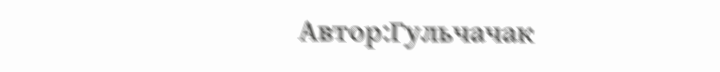Автор:Гульчачак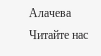Алачева
Читайте нас